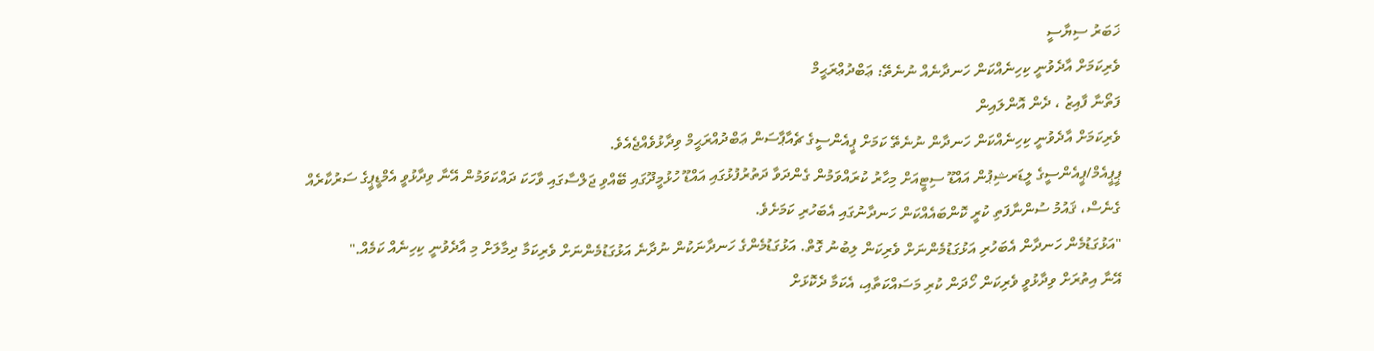ޚަބަރު ސިޔާސީ
ވެރިކަމަށް އާދެވުނީ ކިހިނެއްކަން ހަނދާނެއް ނުނެތޭ: ޢަބްދުޢްރަޙީމް
ފަތޯނާ ފާއިޒު ، ދެން އޮންލައިން
ވެރިކަމަށް އާދެވުނީ ކިހިނެއްކަން ހަނދާން ނުނެތޭ ކަމަށް ޕީއެންސީގެ ޗެއާޕާސަން ޢަބްދުއްރަޙީމް ވިދާޅުވެއްޖެއެވެ.
ޕީޕީއެމް/ޕީއެންސީގެ ލީޑަރޝިޕުން އައްޑޫ ސިޓީއަށް މިހާރު ކުރައްވަމުން ގެންދަވާ ދަތުރުފުޅުގައި އައްޑޫ ހުޅުމީދޫގައި ބޭއްވި ޖަލްސާގައި ވާހަކަ ދައްކަވަމުން އޭނާ ވިދާޅުވީ އެމްޑީޕީގެ ސަރުކާރެއް ގެނެސް، ޤައުމު ސުންނާފަތި ކުރީ ކޮންބައެއްކަން ހަނދާނުގައި އެބަހުރި ކަމަށެވެ.
"އަޅުގަޑުމެން ހަނދާން އެބަހުރި އަޅުގަޑުމެންނަށް ވެރިކަން ލިބުނު ގޮތް. އަޅުގަޑުމެންގެ ހަނދާނަކުން ނުދާނެ އަޅުގަޑުމެންނަށް ވެރިކަމާ ދިމާލަށް މި އާދެވުނީ ކިހިނެއް ކަމެއް."
އޭނާ އިތުރަށް ވިދާޅުވީ ވެރިކަން ހޯދަން ކުރި މަސައްކަތާއި، އެކަމާ ދެކޮޅަށް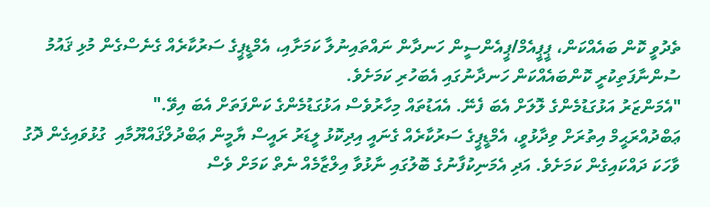ތެދުވީ ކޮން ބައެއްކަން، ޕީޕީއެމް/ޕީއެންސީން ހަނދާން ނައްތައިނުލާ ކަމަށާއި، އެމްޑީޕީގެ ސަރުކާރެއް ގެނެސްގެން މުޅި ޤައުމު ސުންނާފަތިކުރީ ކޮންބައެއްކަން ހަނދާނުގައި އެބަހުރި ކަމަށެވެ.
"އެމަންޒަރު އަޅުގަޑުމެންގެ ލޮލަށް އެބަ ފެނޭ. އެއަޑުތައް މިހާރުވެސް އަޅުގަޑުމެންގެ ކަންފަތަށް އެބަ އިވޭ."
ޢަބްދުއްރަޙީމް އިތުރަށް ވިދާޅުވީ، އެމްޑީޕީގެ ސަރުކާރެއް ގެނައީ އިދިކޮޅު ލީޑަރު ރައީސް ޔާމީން ޢަބްދުލްޤައްޔޫމާއި  ގުޅުވައިގެން ދޮގު ވާހަކަ ދައްކައިގެން ކަމަށެވެ. އަދި އެމަނިކުފާނުގެ ބޮލުގައި ނާޅުވާ އިލްޒާމެއް ނެތް ކަމަށް ވެސް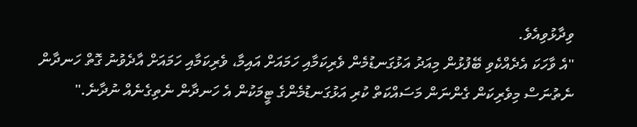ވިދާޅުވިއެވެ.
"އެ ވާހަކަ އެދެއްކެވި ބޭފުޅުން މިއަދު އަޅުގަނޑުމެން ވެރިކަމާއި ހަމައަށް އައިމާ، ވެރިކަމާއި ހަމައަށް އާދެވުނު ގޮތް ހަނދާން ނެތުނަސް މިވެރިކަން ގެންނަން މަސައްކަތް ކުރި އަޅުގަނޑުމެންގެ ޓީމަކުން އެ ހަނދާން ނެތިގެނެއް ނުދާނެ."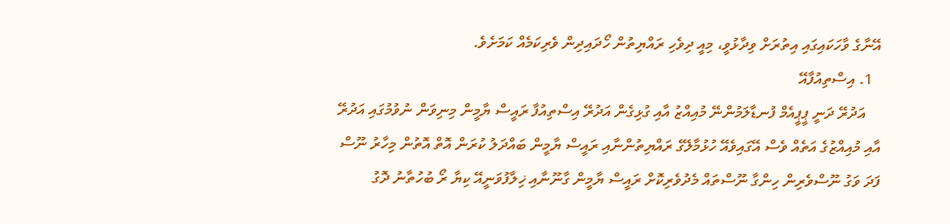އޭނާގެ ވާހަކައިގައި އިތުރަށް ވިދާޅުވީ، މިއީ ދިވެހި ރައްޔިތުން ހޯދައިދިން ވެރިކަމެއް ކަމަށެވެ.
  1. އިސްތިއުފާއޭ
    އަދުރޭ ދަނީ ޕީޕީއެމް ފުނޑާލަމުންނޭ މުއިއްޒު އާއި ގުޅިގެން އަދުރޭ އިސްތިއުފާ ރައީސް ޔާމީން މިނިވަން ނުވުމުގައި އަދުރޭ އާއި މުއިއްޒުގެ އަތެއް ވެސް އޭގައިވެއޭ ހުޅުމާލޭގެ ރައްޔިތުންނާއި ރައީސް ޔާމީން ބައްދަލު ކުރަން އޮތް އޮތުން މިހާރު ނޫސް ފަދަ ވަގު ނޫސްވެރިން ހިންގާ ނޫސްތައް މެދުވެރިކޮށް ރައީސް ޔާމީން ގާނޫނާއި ޚިލާފުވަނީއޭ ކިޔާ ރޯ ބުހުތާނު ދޮގު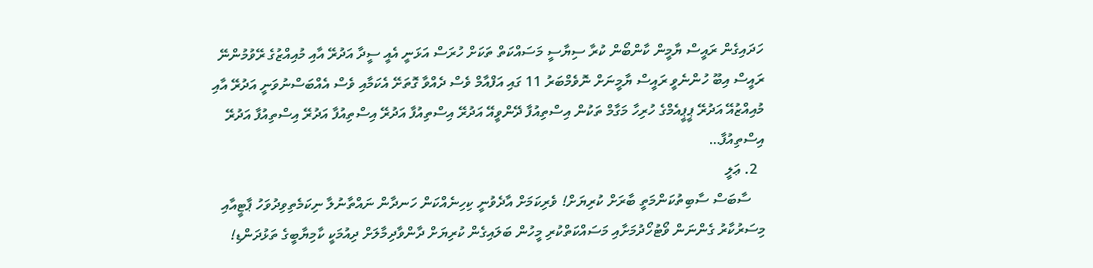ހަދައިގެން ރައީސް ޔާމީން ކާންބޯން ކުރާ ސިޔާސީ މަސައްކަތް ތަކަށް ހުރަސް އަޅަނީ އެއީ ސީދާ އަދުރޭ އާއި މުއިއްޒުގެ ރޭވުމުންނޭ ރައީސް އިބޫ ހުންނެވީ ރައީސް ޔާމީނަށް ނޮވެމްބަރު 11 ގައި އަފްއާމް ވެސް ދެއްވާ ގޮތަށޭ އެކަމާއި ވެސް އެއްބަސްނުވަނީ އަދުރޭ އާއި މުއިއްޒުއޭ އަދުރޭ ޕީޕީއެމްގެ ހުރިހާ މަގާމް ތަކުން އިސްތިއުފާ ދޭންވީއޭ އަދުރޭ އިސްތިއުފާ އަދުރޭ އިސްތިއުފާ އަދުރޭ އިސްތިއުފާ އަދުރޭ އިސްތިއުފާ…
  2. ޢަލީ
    ސާބަސް ސާބިތުކަންމަތީ ބާރަށް ކުރިޔަށް! ވެރިކަމަށް އާދެވުނީ ކިހިނެއްކަން ހަނދާން ނައްތާނުލާ ނިކަމެތިވިދުވަހު ޕާޓީއާއި މިސަރުކާރު ގެންނަން ވޯޓުހޯދުމަށާއި މަސައްކަތްކުރި މީހުން ބަލައިގެން ކުރިޔަށް ދާންވާދިމާލަށް ދިއުމަކީ ކާމިޔާބީގެ ތަޅުދަންޑި!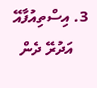3. އިސްތިއުފާއޭ
    އަދުރޭ ދެން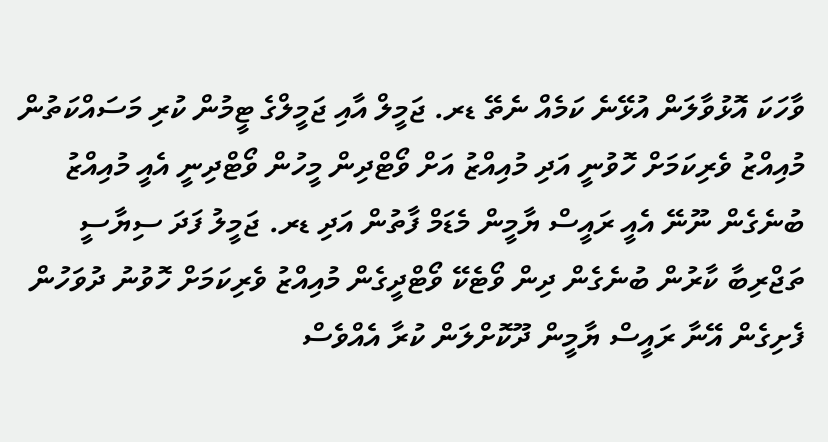ވާހަކަ އޮޅުވާލަން އުޅޭނެ ކަމެއް ނެތޭ ޑރ. ޖަމީލް އާއި ޖަމީލްގެ ޓީމުން ކުރި މަސައްކަތުން މުއިއްޒު ވެރިކަމަށް ހޮވުނީ އަދި މުއިއްޒު އަށް ވޯޓްދިން މީހުން ވޯޓްދިނީ އެއީ މުއިއްޒު ބުނެގެން ނޫނޭ އެއީ ރައީސް ޔާމީން މެޑަމް ފާތުން އަދި ޑރ. ޖަމީލު ފަދަ ސިޔާސީ ތަޖްރިބާ ކާރުން ބުނެގެން ދިން ވޯޓެކޭ ވޯޓްދީގެން މުއިއްޒު ވެރިކަމަށް ހޮވުނު ދުވަހުން ފެށިގެން އޭނާ ރައީސް ޔާމީން ދޫކޮށްލަން ކުރާ އެއްވެސް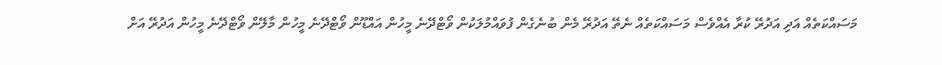މަސައްކަތެއް އަދި އަދުރޭ ކުރާ އެއްވެސް މަސައްކަތެއް ނެތޭ އަދުރޭ މެން ބުނެގެން ފުވައްމުލަކުން ވޯޓްދޭނެ މީހުން އައްޑޫން ވޯޓްދޭނެ މީހުން މާލޭން ވޯޓްދޭނެ މީހުން އަދުރޭ އަށް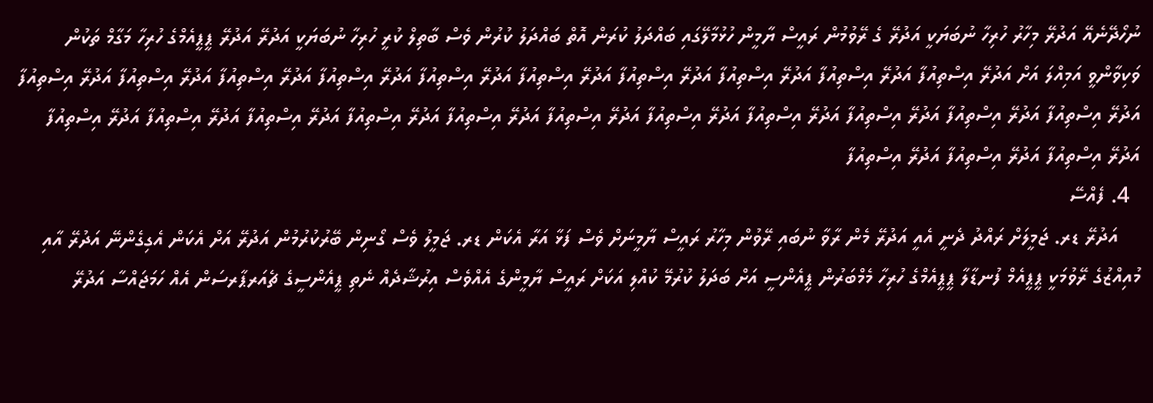ނުހޯދޭނެއޭ އަދުރޭ މިހާރު ހުރިހާ ނުބަޔަކީ އަދުރޭ ގެ ރޭވުމުން ރައީސް ޔާމީން ހުޅުމާލޭގައި ބައްދަލު ކުރަން އޮތް ބައްދަލު ކުރުން ވެސް ބާތިލް ކުރީ ހުރިހާ ނުބަޔަކީ އަދުރޭ އަދުރޭ ޕީޕީއެމްގެ ހުރިހާ މަގާމް ތަކުން ވަކިވާންވީ އަމިއްލަ އަށް އަދުރޭ އިސްތިއުފާ އަދުރޭ އިސްތިއުފާ އަދުރޭ އިސްތިއުފާ އަދުރޭ އިސްތިއުފާ އަދުރޭ އިސްތިއުފާ އަދުރޭ އިސްތިއުފާ އަދުރޭ އިސްތިއުފާ އަދުރޭ އިސްތިއުފާ އަދުރޭ އިސްތިއުފާ އަދުރޭ އިސްތިއުފާ އަދުރޭ އިސްތިއުފާ އަދުރޭ އިސްތިއުފާ އަދުރޭ އިސްތިއުފާ އަދުރޭ އިސްތިއުފާ އަދުރޭ އިސްތިއުފާ އަދުރޭ އިސްތިއުފާ އަދުރޭ އިސްތިއުފާ އަދުރޭ އިސްތިއުފާ އަދުރޭ އިސްތިއުފާ އަދުރޭ އިސްތިއުފާ އަދުރޭ އިސްތިއުފާ އަދުރޭ އިސްތިއުފާ އަދުރޭ އިސްތިއުފާ އަދުރޭ އިސްތިއުފާ
  4. ފެއްސޭ
    އަދުރޭ ޑރ. ޖަމީލަށް ރައްދު ދެނީ އެއީ އަދުރޭ މެން ރާވާ ނުބައި ރޭވުން މިހާރު ރައީސް ޔާމީނަށް ވެސް ފަޅާ އަރާ އެކަން ޑރ. ޖަމީލު ވެސް ގޯނިން ބޭރުކުރުމުން އަދުރޭ އަށް އެކަން އެގިގެންނޭ އަދުރޭ އާއި މުއިއްޒުގެ ރޭވުމަކީ ޕީޕީއެމް ފުނޑާލާ ޕީޕީއެމްގެ ހުރިހާ މެމްބަރުން ޕީއެންސީ އަށް ބަދަލު ކުރުމޭ ކުއްލި އަކަށް ރައީސް ޔާމީންގެ އެއްވެސް އިރުޝާދެއް ނެތި ޕީއެންސީގެ ޗެއަރޕާރސަން އެއް ހަމަޖައްސާ އަދުރޭ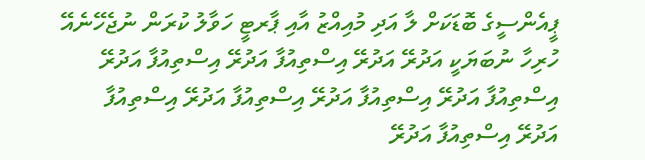ޕީއެންސީގެ ބޮޑަކަށް ލާ އަދި މުއިއްޒު އާއި ޕާރޓީ ހަވާލު ކުރަން ނުޖެހޭނެއޭ ހުރިހާ ނުބަޔަކީ އަދުރޭ އަދުރޭ އިސްތިއުފާ އަދުރޭ އިސްތިއުފާ އަދުރޭ އިސްތިއުފާ އަދުރޭ އިސްތިއުފާ އަދުރޭ އިސްތިއުފާ އަދުރޭ އިސްތިއުފާ އަދުރޭ އިސްތިއުފާ އަދުރޭ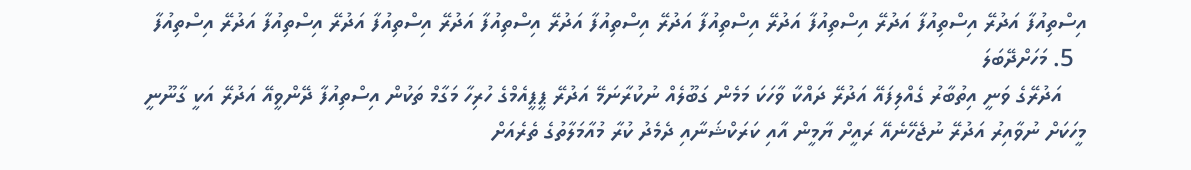އިސްތިއުފާ އަދުރޭ އިސްތިއުފާ އަދުރޭ އިސްތިއުފާ އަދުރޭ އިސްތިއުފާ އަދުރޭ އިސްތިއުފާ އަދުރޭ އިސްތިއުފާ އަދުރޭ އިސްތިއުފާ އަދުރޭ އިސްތިއުފާ އަދުރޭ އިސްތިއުފާ
  5. މަހަށްދޭބަލަ
    އަދުރޭގެ ވަނީ އިތުބާރު ގެއްލިފައޭ އަދުރޭ ދައްކާ ވާހަކަ މަމެން ގަބޫލެއް ނުކުރާނަމޭ އަދުރޭ ޕީޕީއެމްގެ ހުރިހާ މަގާމް ތަކުން އިސްތިއުފާ ދޭންވީއޭ އަދުރޭ އަކީ ގާނޫނީ މީހަކަށް ނުވާއިރު އަދުރޭ ނުޖެހޭނެއޭ ރައީށް ޔާމީން އާއި ކަރަކްޝަނާއި ދެމެދު ކުރާ މުއާމަލާތުގެ ތެރެއަށް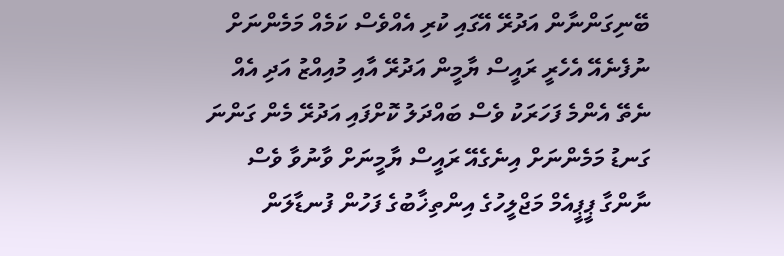ބޭނިގަންނާން އަދުރޭ އޭގައި ކުރި އެއްވެސް ކަމެއް މަމެންނަށް ނުފެނެއޭ އެހެރީ ރައީސް ޔާމީން އަދުރޭ އާއި މުއިއްޒު އަދި އެއް ނެތޭ އެންމެ ފަހަރަކު ވެސް ބައްދަލު ކޮށްފައި އަދުރޭ މެން ގަންނަ ގަނޑު މަމެންނަށް އިނެގެއޭ ރައީސް ޔާމީނަށް ވާނުވާ ވެސް ނާންގާ ޕީޕީއެމް މަޖްލީހުގެ އިންތިޚާބުގެ ފަހުން ފުނޑާލަން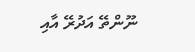ނޫންތޭ އަދުރޭ އާއި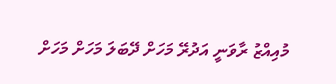މުއިއްޒު ރާވަނީ އަދުރޭ މަހަށް ދޭބަލަ މަހަށް މަހަށް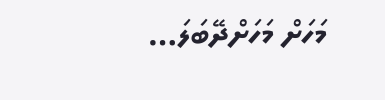މަހަށް މަހަށްދޭބަލަ…